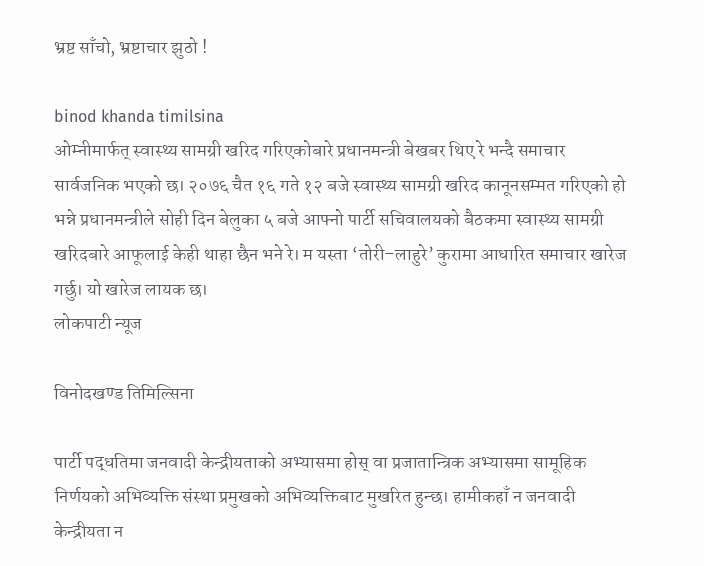भ्रष्ट साँचो, भ्रष्टाचार झुठो !

binod khanda timilsina
ओम्नीमार्फत् स्वास्थ्य सामग्री खरिद गरिएकोबारे प्रधानमन्त्री बेखबर थिए रे भन्दै समाचार सार्वजनिक भएको छ। २०७६ चैत १६ गते १२ बजे स्वास्थ्य सामग्री खरिद कानूनसम्मत गरिएको हो भन्ने प्रधानमन्त्रीले सोही दिन बेलुका ५ बजे आफ्नो पार्टी सचिवालयको बैठकमा स्वास्थ्य सामग्री खरिदबारे आफूलाई केही थाहा छैन भने रे। म यस्ता ‘तोरी–लाहुरे’ कुरामा आधारित समाचार खारेज गर्छु। यो खारेज लायक छ।
लोकपाटी न्यूज

विनोदखण्ड तिमिल्सिना

पार्टी पद्धतिमा जनवादी केन्द्रीयताको अभ्यासमा होस् वा प्रजातान्त्रिक अभ्यासमा सामूहिक निर्णयको अभिव्यक्ति संस्था प्रमुखको अभिव्यक्तिबाट मुखरित हुन्छ। हामीकहाँ न जनवादी केन्द्रीयता न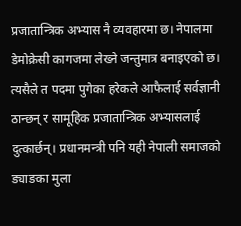प्रजातान्त्रिक अभ्यास नै व्यवहारमा छ। नेपालमा डेमोक्रेसी कागजमा लेख्ने जन्तुमात्र बनाइएको छ। त्यसैले त पदमा पुगेका हरेकले आफैलाई सर्वज्ञानी ठान्छन् र सामूहिक प्रजातान्त्रिक अभ्यासलाई दुत्कार्छन्। प्रधानमन्त्री पनि यही नेपाली समाजको ड्याङका मुला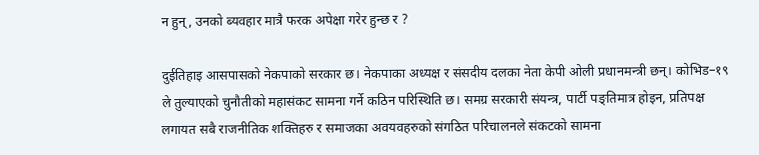न हुन्, उनको ब्यवहार मात्रै फरक अपेक्षा गरेर हुन्छ र ?

दुईतिहाइ आसपासको नेकपाको सरकार छ। नेकपाका अध्यक्ष र संसदीय दलका नेता केपी ओली प्रधानमन्त्री छन्। कोभिड–१९ ले तुल्याएको चुनौतीको महासंकट सामना गर्ने कठिन परिस्थिति छ। समग्र सरकारी संयन्त्र, पार्टी पङ्तिमात्र होइन, प्रतिपक्ष लगायत सबै राजनीतिक शक्तिहरु र समाजका अवयवहरुको संगठित परिचालनले संकटको सामना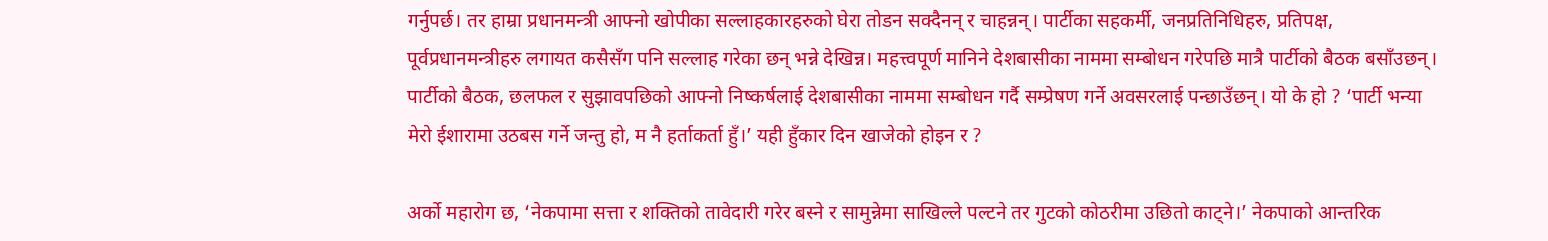गर्नुपर्छ। तर हाम्रा प्रधानमन्त्री आफ्नो खोपीका सल्लाहकारहरुको घेरा तोडन सक्दैनन् र चाहन्नन्। पार्टीका सहकर्मी, जनप्रतिनिधिहरु, प्रतिपक्ष, पूर्वप्रधानमन्त्रीहरु लगायत कसैसँग पनि सल्लाह गरेका छन् भन्ने देखिन्न। महत्त्वपूर्ण मानिने देशबासीका नाममा सम्बोधन गरेपछि मात्रै पार्टीको बैठक बसाँउछन्। पार्टीको बैठक, छलफल र सुझावपछिको आफ्नो निष्कर्षलाई देशबासीका नाममा सम्बोधन गर्दै सम्प्रेषण गर्ने अवसरलाई पन्छाउँछन्। यो के हो ? ‘पार्टी भन्या मेरो ईशारामा उठबस गर्ने जन्तु हो, म नै हर्ताकर्ता हुँ।’ यही हुँकार दिन खाजेको होइन र ?

अर्को महारोग छ, ‘नेकपामा सत्ता र शक्तिको तावेदारी गरेर बस्ने र सामुन्नेमा साखिल्ले पल्टने तर गुटको कोठरीमा उछितो काट्ने।’ नेकपाको आन्तरिक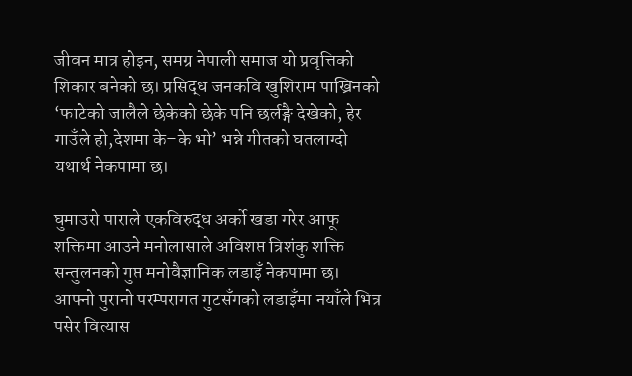जीवन मात्र होइन, समग्र नेपाली समाज यो प्रवृत्तिको शिकार बनेको छ। प्रसिद्ध जनकवि खुशिराम पाख्रिनको ‘फाटेको जालैले छेकेको छेके पनि छर्लङ्गै देखेको, हेर गाउँले हो,देशमा के–के भो’ भन्ने गीतको घतलाग्दो यथार्थ नेकपामा छ।

घुमाउरो पाराले एकविरुद्ध अर्को खडा गरेर आफू शक्तिमा आउने मनोलासाले अविशप्त त्रिशंकु शक्ति सन्तुलनको गुप्त मनोवैज्ञानिक लडाइँ नेकपामा छ। आफ्नो पुरानो परम्परागत गुटसँगको लडाइँमा नयाँले भित्र पसेर वित्यास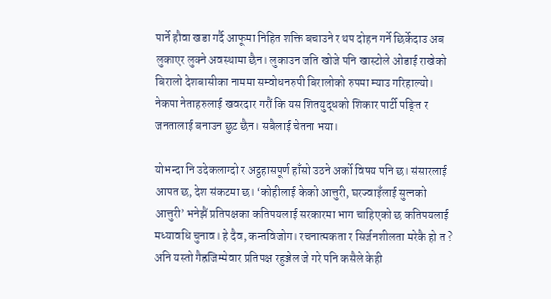पार्ने हौवा खडा गर्दै आफूमा निहित शक्ति बचाउने र थप दोहन गर्ने छिर्केदाउ अब लुकाएर लुक्ने अवस्थामा छैन। लुकाउन जति खोजे पनि खास्टोले ओडाई राखेको बिरालो देशबासीका नाममा सम्वोधनरुपी बिरालोको रुपमा म्याउ गरिहाल्यो। नेकपा नेताहरुलाई खवरदार गरौं कि यस शितयुद्धको शिकार पार्टी पङ्ति र जनतालाई बनाउन छुट छैन। सबैलाई चेतना भया।

योभन्दा नि उदेकलाग्दो र अट्ठहासपूर्ण हाँसो उठने अर्को विषय पनि छ। संसारलाई आपत छ, देश संकटमा छ। ‘कोहीलाई केको आत्तुरी, घरज्वाइँलाई सुत्नको आत्तुरी’ भनेझैं प्रतिपक्षका कतिपयलाई सरकारमा भाग चाहिएको छ कतिपयलाई मध्यावधि चुनाव। हे दैव, कन्तविजोग। रचनात्मकता र सिर्जनशीलता मरेकै हो त ? अनि यस्तो गैह्रजिम्मेवार प्रतिपक्ष रहुञ्जेल जे गरे पनि कसैले केही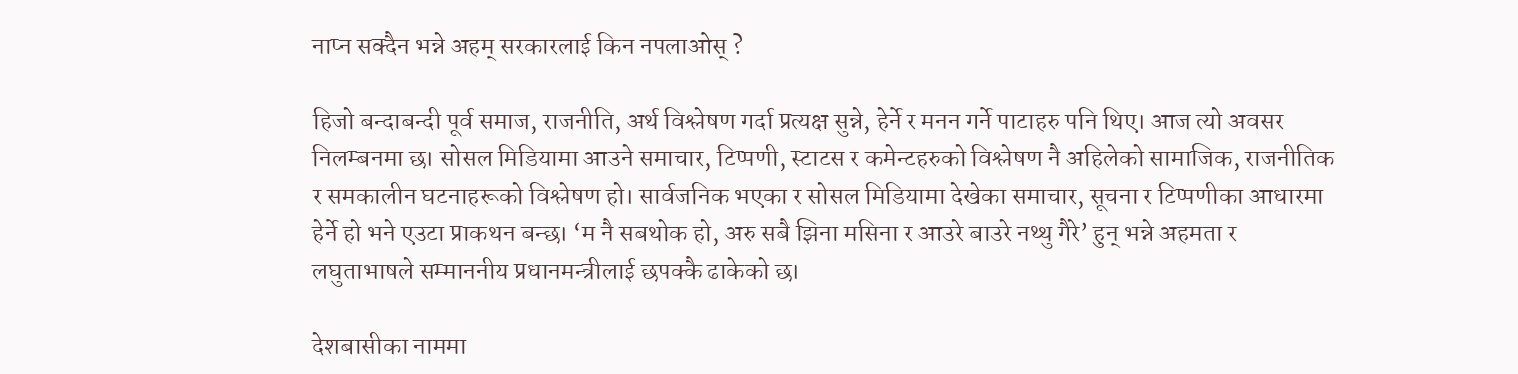नाप्न सक्दैन भन्ने अहम् सरकारलाई किन नपलाओस् ?

हिजो बन्दाबन्दी पूर्व समाज, राजनीति, अर्थ विश्लेषण गर्दा प्रत्यक्ष सुन्ने, हेर्ने र मनन गर्ने पाटाहरु पनि थिए। आज त्यो अवसर निलम्बनमा छ। सोसल मिडियामा आउने समाचार, टिप्पणी, स्टाटस र कमेन्टहरुको विश्लेषण नै अहिलेको सामाजिक, राजनीतिक र समकालीन घटनाहरूको विश्लेषण हो। सार्वजनिक भएका र सोसल मिडियामा देखेका समाचार, सूचना र टिप्पणीका आधारमा हेर्ने हो भने एउटा प्राकथन बन्छ। ‘म नै सबथोक हो, अरु सबै झिना मसिना र आउरे बाउरे नथ्थु गैरे’ हुन् भन्ने अहमता र लघुताभाषले सम्माननीय प्रधानमन्त्रीलाई छपक्कै ढाकेको छ।

देशबासीका नाममा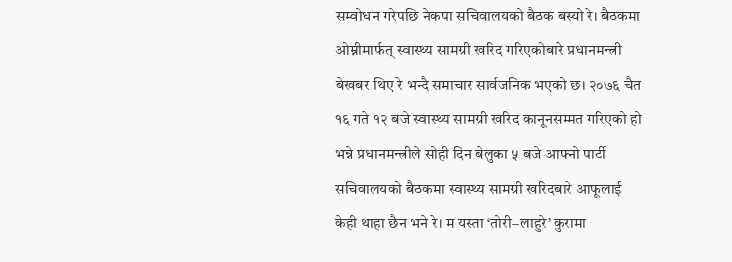सम्वोधन गरेपछि नेकपा सचिवालयको बैठक बस्यो रे। बैठकमा ओम्नीमार्फत् स्वास्थ्य सामग्री खरिद गरिएकोबारे प्रधानमन्त्री बेखबर थिए रे भन्दै समाचार सार्वजनिक भएको छ। २०७६ चैत १६ गते १२ बजे स्वास्थ्य सामग्री खरिद कानूनसम्मत गरिएको हो भन्ने प्रधानमन्त्रीले सोही दिन बेलुका ५ बजे आफ्नो पार्टी सचिवालयको बैठकमा स्वास्थ्य सामग्री खरिदबारे आफूलाई केही थाहा छैन भने रे। म यस्ता ‘तोरी–लाहुरे’ कुरामा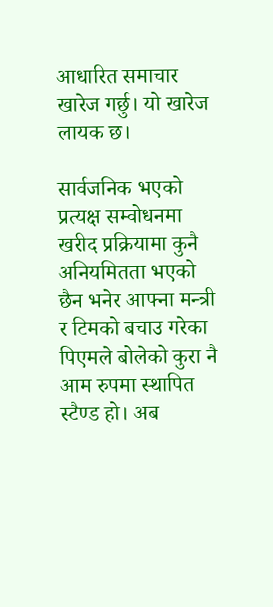आधारित समाचार खारेज गर्छु। यो खारेज लायक छ।

सार्वजनिक भएको प्रत्यक्ष सम्वोधनमा खरीद प्रक्रियामा कुनै अनियमितता भएको छैन भनेर आफ्ना मन्त्री र टिमको बचाउ गरेका पिएमले बोलेको कुरा नै आम रुपमा स्थापित स्टैण्ड हो। अब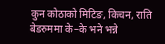कुन कोठाको मिटिङ, किचन, राति बेडरुममा के–के भने भन्ने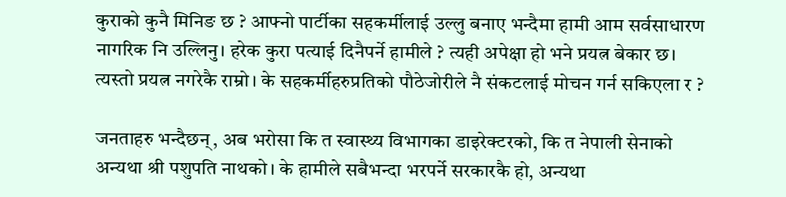कुराको कुनै मिनिङ छ ? आफ्नो पार्टीका सहकर्मीलाई उल्लु बनाए भन्दैमा हामी आम सर्वसाधारण नागरिक नि उल्लिनु। हरेक कुरा पत्याई दिनैपर्ने हामीले ? त्यही अपेक्षा हो भने प्रयत्न बेकार छ। त्यस्तो प्रयत्न नगरेकै राम्रो। के सहकर्मीहरुप्रतिको पौठेजोरीले नै संकटलाई मोचन गर्न सकिएला र ?

जनताहरु भन्दैछन्, अब भरोसा कि त स्वास्थ्य विभागका डाइरेक्टरको, कि त नेपाली सेनाको अन्यथा श्री पशुपति नाथको। के हामीले सबैभन्दा भरपर्ने सरकारकै हो, अन्यथा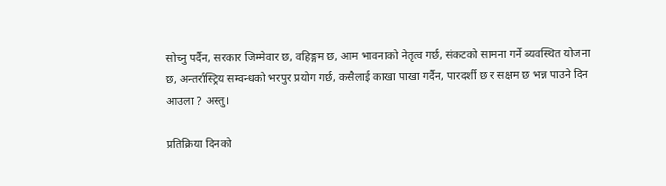सोच्नु पर्दैन, सरकार जिम्मेवार छ, वहिङ्गम छ, आम भावनाको नेतृत्व गर्छ, संकटको सामना गर्ने ब्यवस्थित योजना छ, अन्तर्रास्ट्रिय सम्वन्धको भरपुर प्रयोग गर्छ, कसैलाई काखा पाखा गर्दैन, पारदर्शी छ र सक्षम छ भन्न पाउने दिन आउला ? अस्तु।

प्रतिक्रिया दिनको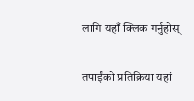लागि यहाँ क्लिक गर्नुहोस्

तपाईंको प्रतिक्रिया यहां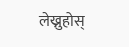लेख्नुहोस्